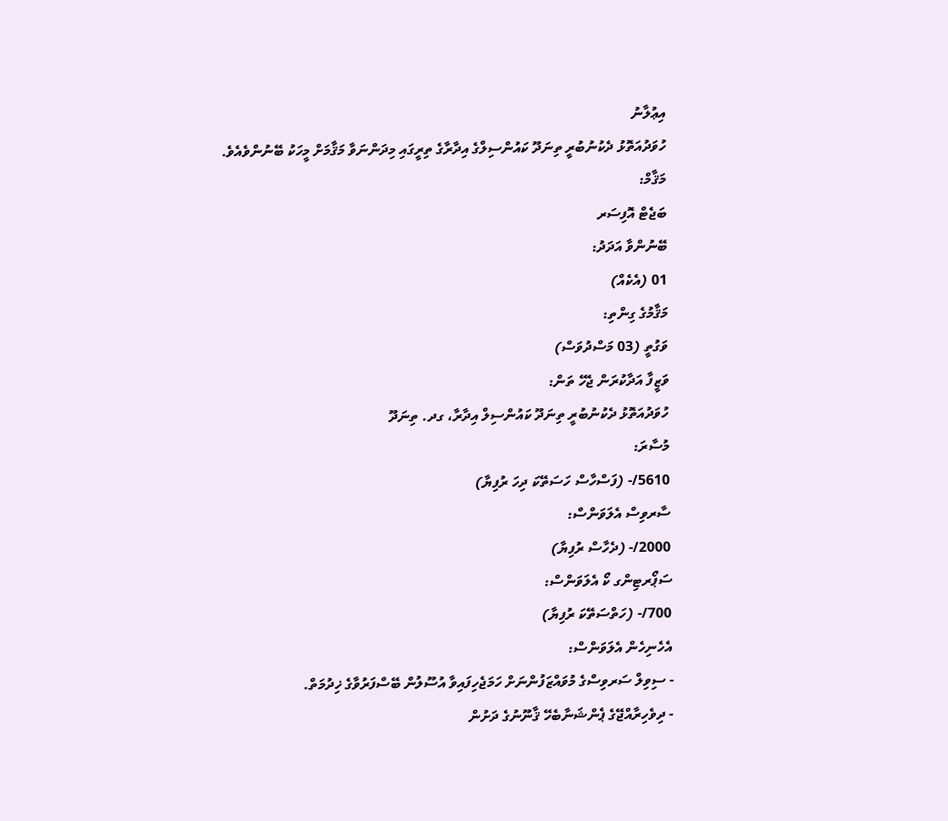އިޢުލާނު
ހުވަދުއަތޮޅު ދެކުނުބުރީ ތިނަދޫ ކައުންސިލްގެ އިދާރާގެ ތިރީގައި މިދަންނަވާ މަޤާމަށް މީހަކު ބޭނުންވެއެވެ.
މަޤާމް:
ބަޖެޓް އޮފިސަރ
ބޭނުންވާ އަދަދު:
01 (އެކެއް)
މަޤާމުގެ ގިންތި:
ވަގުތީ (03 މަސްދުވަސް)
ވަޒީފާ އަދާކުރަން ޖެހޭ ތަން:
ހުވަދުއަތޮޅު ދެކުނުބުރީ ތިނަދޫ ކައުންސިލް އިދާރާ، ގދ. ތިނަދޫ
މުސާރަ:
5610/- (ފަސްހާސް ހަސަތޭކަ ދިހަ ރުފިޔާ)
ސާރވިސް އެލަވަންސް:
2000/- (ދެހާސް ރުފިޔާ)
ސަޕޯރޓިންގ ކޯ އެލަވަންސް:
700/- (ހަތްސަތޭކަ ރުފިޔާ)
އެހެނިހެން އެލަވަންސް:
- ސިވިލް ސަރވިސްގެ މުވައްޒަފުންނަށް ހަމަޖެހިފައިވާ އުސޫލުން ބޭސްފަރުވާގެ ޚިދުމަތް.
- ދިވެހިރާއްޖޭގެ ޕެންޝަނާބެހޭ ޤާނޫނުގެ ދަށުން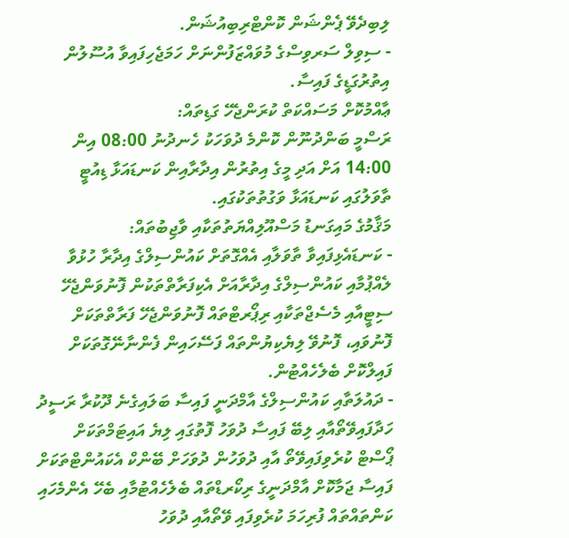ލިބިދެވޭ ޕެންޝަން ކޮންޓްރިބިއުޝަން.
- ސިވިލް ސަރވިސްގެ މުވައްޒަފުންނަށް ހަމަޖެހިފައިވާ އުސޫލުން އިތުރުގަޑީގެ ފައިސާ.
ޢާއްމުކޮށް މަސައްކަތް ކުރަންޖެހޭ ގަޑިތައް:
ރަސްމީ ބަންދުނޫން ކޮންމެ ދުވަހަކު ހެނދުނު 08:00 އިން 14:00 އަށް އަދި މީގެ އިތުރުން އިދާރާއިން ކަނޑައަޅާ ޑިއުޓީ ތާވަލުގައި ކަނޑައަޅާ ވަގުތުތަކުގައި.
މަޤާމުގެ މައިގަނޑު މަސްއޫލިއްޔަތުތަކާއި ވާޖިބުތައް:
- ކަނޑައެޅިފައިވާ ތާވަލާއި އެއްގޮތަށް ކައުންސިލްގެ އިދާރާ ހުޅުވާ ލެއްޕުމާއި ކައުންސިލްގެ އިދާރާއަށް އެކިފަރާތްތަކުން ފޮނުވަންޖެހޭ ސިޓީއާއި މެސެޖްތަކާއި ރިޕޯރޓްތައް ފޮނުވަންޖެހޭ ފަރާތްތަކަށް ފޮނުވައި، ފޮނުވޭ ލިޔެކިޔުންތައް ފަސޭހައިން ފެންނާނޭގޮތަކަށް ފައިލްކޮށް ބެލެހެއްޓުން.
- ދައުލަތާއި ކައުންސިލްގެ އާމްދަނީ ފައިސާ ބަލައިގެނެ ދޫކުރާ ރަސީދު ހަދާފައިވޭތޯއާއި ލިބޭ ފައިސާ ދުވަހު ފޮތުގައި ލިޔެ އައިޓަމްތަކަށް ޕޯސްޓް ކުރެވިފައިވޭތޯ އާއި ދުވަހުން ދުވަހަށް ބޭންކް އެކައުންޓްތަކަށް ފައިސާ ޖަމާކޮށް އާމްދަނީގެ ރިކޯރޑްތައް ބެލެހެއްޓުމާއި ބެހޭ އެންމެހައި ކަންތައްތައް ފުރިހަމަ ކުރެވިފައި ވޭތޯއާއި ދުވަހު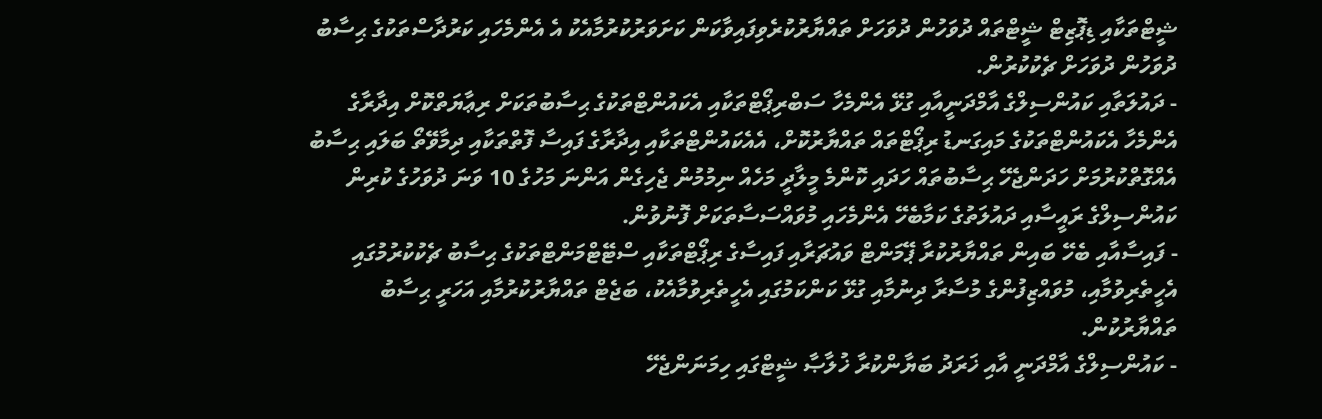ޝީޓްތަކާއި ޑިޕޮޒިޓް ޝީޓްތައް ދުވަހުން ދުވަހަށް ތައްޔާރުކުރެވިފައިވާކަން ކަށަވަރުކުރުމާއެކު އެ އެންމެހައި ކަރުދާސްތަކުގެ ޙިސާބު ދުވަހުން ދުވަހަށް ޗެކުކުރުން.
- ދައުލަތާއި ކައުންސިލްގެ އާމްދަނީއާއި ގުޅޭ އެންމެހާ ސަބްރިޕޯޓްތަކާއި އެކައުންޓްތަކުގެ ޙިސާބުތަކަށް ރިޢާޔަތްކޮށް އިދާރާގެ އެންމެހާ އެކައުންޓްތަކުގެ މައިގަނޑު ރިޕޯޓްތައް ތައްޔާރުކޮށް، އެއެކައުންޓްތަކާއި އިދާރާގެ ފައިސާ ފޮތްތަކާއި ދިމާވޭތޯ ބަލައި ޙިސާބު އެއްގޮތްކުރުމަށް ހަދަންޖެހޭ ޙިސާބުތައް ހަދައި ކޮންމެ މީލާދީ މަހެއް ނިމުމުން ޖެހިގެން އަންނަ މަހުގެ 10 ވަނަ ދުވަހުގެ ކުރިން ކައުންސިލްގެ ރައީސާއި ދައުލަތުގެ ކަމާބެހޭ އެންމެހައި މުވައްސަސާތަކަށް ފޮނުވުން.
- ފައިސާއާއި ބެހޭ ބައިން ތައްޔާރުކުރާ ޕޭމަންޓް ވައުޗަރާއި ފައިސާގެ ރިޕޯޓްތަކާއި ސްޓޭޓްމަންޓްތަކުގެ ޙިސާބު ޗެކުކުރުމުގައި އެހީތެރިވުމާއި، މުވައްޒިފުންގެ މުސާރާ ދިނުމާއި ގުޅޭ ކަންކަމުގައި އެހީތެރިވުމާއެކު، ބަޖެޓް ތައްޔާރުކުރުމާއި އަހަރީ ޙިސާބު ތައްޔާރުކުން.
- ކައުންސިލްގެ އާމްދަނީ އާއި ޚަރަދު ބަޔާންކުރާ ޚުލާޞާ ޝީޓްގައި ހިމަނަންޖެހޭ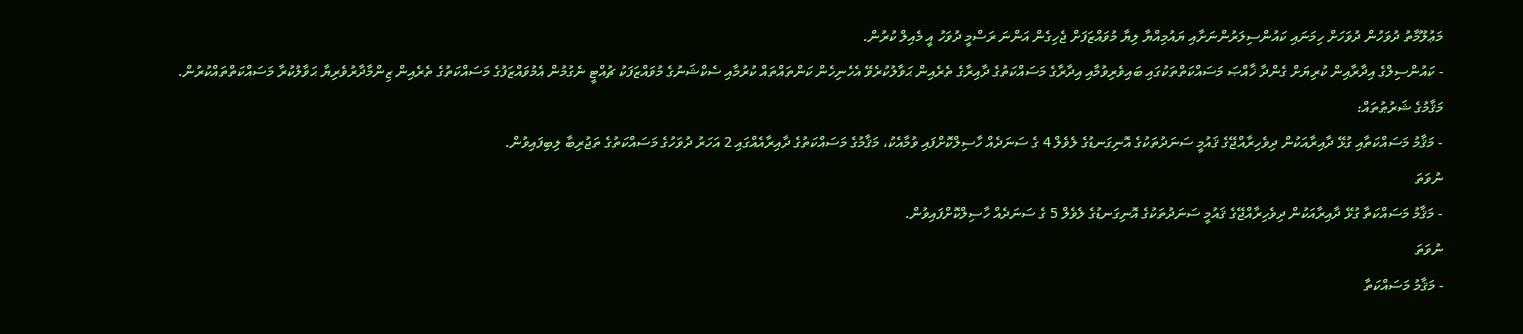މަޢުލޫމާތު ދުވަހުން ދުވަހަށް ހިމަނައި ކައުންސިލަރުންނަށާއި ޔައުމިއްޔާ ލިޔާ މުވައްޒަފަށް ޖެހިގެން އަންނަ ރަސްމީ ދުވަހު އީ މެއިލް ކުރުން.
- ކައުންސިލްގެ އިދާރާއިން ކުރިޔަށް ގެންދާ ޚާއްޞަ މަސައްކަތްތަކުގައި ބައިވެރިވުމާއި އިދާރާގެ މަސައްކަތުގެ ދާއިރާގެ ތެރެއިން ޙަވާލުކުރެވޭ އެހެނިހެން ކަންތައްތައް ކުރުމާއި ސެކްޝަނުގެ މުވައްޒަފަކު ޗުއްޓީ ނެގުމުން އެމުވައްޒަފުގެ މަސައްކަތުގެ ތެރެއިން ޒިންމާދާރުވެރިޔާ ޙަވާލުކުރާ މަސައްކަތްތައްކުރުން.
މަޤާމުގެ ޝަރުޠުތައް:
- މަޤާމު މަސައްކަތާއި ގުޅޭ ދާއިރާއަކުން ދިވެހިރާއްޖޭގެ ޤައުމީ ސަނަދުތަކުގެ އޮނިގަނޑުގެ ލެވެލް 4 ގެ ސަނަދެއް ހާސިލްކޮށްފައި ވުމާއެކު، މަޤާމުގެ މަސައްކަތުގެ ދާއިރާއެއްގައި 2 އަހަރު ދުވަހުގެ މަސައްކަތުގެ ތަޖުރިބާ ލިބިފައިވުން.
ނުވަތަ
- މަޤާމު މަސައްކަތާ ގުޅޭ ދާއިރާއަކުން ދިވެހިރާއްޖޭގެ ޤައުމީ ސަނަދުތަކުގެ އޮނިގަނޑުގެ ލެވެލް 5 ގެ ސަނަދެއް ހާސިލްކޮށްފައިވުން.
ނުވަތަ
- މަޤާމު މަސައްކަތާ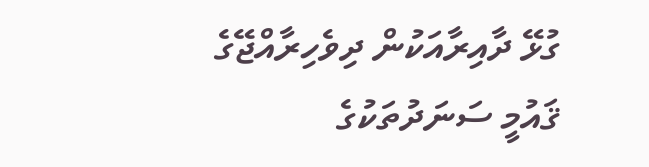ގުޅޭ ދާއިރާއަކުން ދިވެހިރާއްޖޭގެ ޤައުމީ ސަނަދުތަކުގެ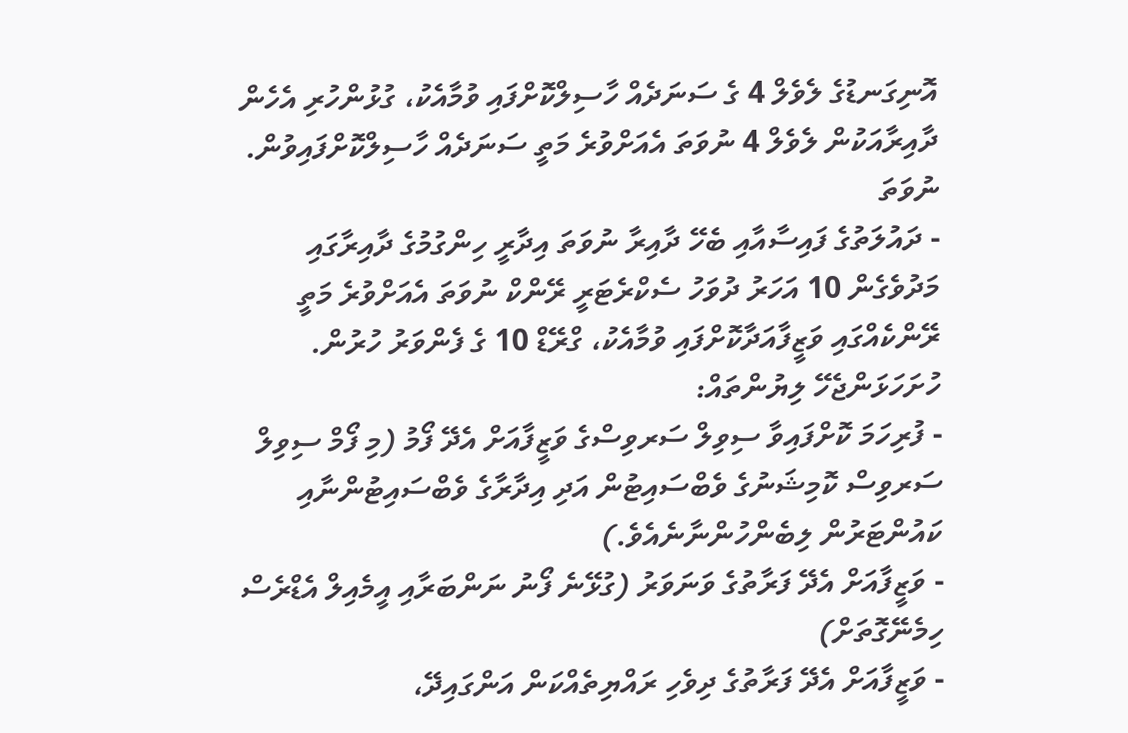އޮނިގަނޑުގެ ލެވެލް 4 ގެ ސަނަދެއް ހާސިލްކޮށްފައި ވުމާއެކު، ގުޅުންހުރި އެހެން ދާއިރާއަކުން ލެވެލް 4 ނުވަތަ އެއަށްވުރެ މަތީ ސަނަދެއް ހާސިލްކޮށްފައިވުން.
ނުވަތަ
- ދައުލަތުގެ ފައިސާއާއި ބެހޭ ދާއިރާ ނުވަތަ އިދާރީ ހިންގުމުގެ ދާއިރާގައި މަދުވެގެން 10 އަހަރު ދުވަހު ސެކްރެޓަރީ ރޭންކް ނުވަތަ އެއަށްވުރެ މަތީ ރޭންކެއްގައި ވަޒީފާއަދާކޮށްފައި ވުމާއެކު، ގްރޭޑް 10 ގެ ފެންވަރު ހުރުން.
ހުށަހަޅަންޖެހޭ ލިޔުންތައް:
- ފުރިހަމަ ކޮށްފައިވާ ސިވިލް ސަރވިސްގެ ވަޒީފާއަށް އެދޭ ފޯމު (މި ފޯމް ސިވިލް ސަރވިސް ކޮމިޝަނުގެ ވެބްސައިޓުން އަދި އިދާރާގެ ވެބްސައިޓުންނާއި ކައުންޓަރުން ލިބެންހުންނާނެއެވެ.)
- ވަޒީފާއަށް އެދޭ ފަރާތުގެ ވަނަވަރު (ގުޅޭނެ ފޯނު ނަންބަރާއި އީމެއިލް އެޑްރެސް ހިމެނޭގޮތަށް)
- ވަޒީފާއަށް އެދޭ ފަރާތުގެ ދިވެހި ރައްޔިތެއްކަން އަންގައިދޭ،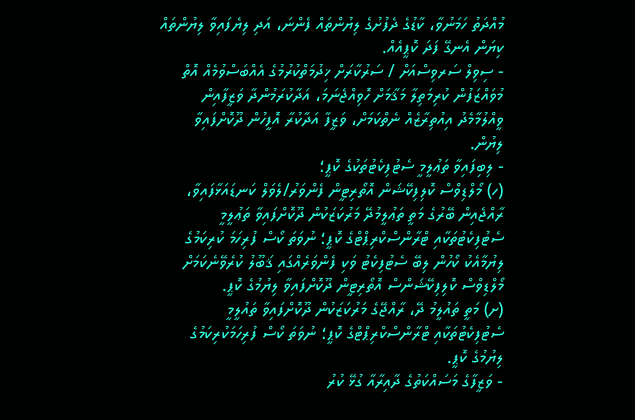މުއްދަތު ހަމަނުވާ، ކާޑުގެ ދެފުށުގެ ލިޔުންތައް ފެންނަ، އަދި ލިޔެފައިވާ ލިޔުންތައް ކިޔަން އެނގޭ ފަދަ ކޮޕީއެއް.
- ސިވިލް ސަރވިސްއަށް / ސަރުކާރަށް ޚިދުމަތްކުރުމުގެ އެއްބަސްވުމެއް އޮތް މުވައްޒަފުން ކުރިމަތިލާ މަޤާމަށް ހޮވިއްޖެނަމަ، އަދާކުރަމުންދާ ވަޒީފާއިން ވީއްލުމާމެދު އިއުތިރާޒެއް ނެތްކަމަށް، ވަޒީފާ އަދާކުރާ އޮފީހުން ދޫކޮށްފައިވާ ލިޔުން.
- ލިބިފައިވާ ތަޢުލީމީ ސެޓުފިކެޓުތަކުގެ ކޮޕީ؛
(ހ) މޯލްޑިވްސް ކޮލިފިކޭޝަން އޮތޯރިޓީން ފެންވަރު/ލެވަލް ކަނޑައަޅާފައިވާ، ރާއްޖެއިން ބޭރުގެ މަތީ ތަޢުލީމުދޭ މަރުކަޒަކުން ދޫކޮށްފައިވާ ތަޢުލީމީ ސެޓުފިކެޓުތަކާއި ޓްރާންސްކްރިޕްޓްގެ ކޮޕީ؛ ނުވަތަ ކޯސް ފުރިހަމަ ކުރިކަމުގެ ލިޔުމާއެކު ކޯހުން ލިބޭ ސެޓުފިކެޓު ވަކި ފެންވަރެއްގައި ޤަބޫލު ކުރެވޭނެކަމަށް މޯލްޑިވްސް ކޮލިފިކޭޝަންސް އޮތޯރިޓީން ދޫކޮށްފައިވާ ލިޔުމުގެ ކޮޕީ.
(ށ) މަތީ ތައުލީމު ދޭ، ރާއްޖޭގެ މަރުކަޒަކުން ދޫކޮށްފައިވާ ތައުލީމީ ސެޓުފިކެޓުތަކާއި ޓްރާންސްކްރިޕްޓްގެ ކޮޕީ؛ ނުވަތަ ކޯސް ފުރިހަމަކުރިކަމުގެ ލިޔުމުގެ ކޮޕީ.
- ވަޒީފާގެ މަސައްކަތުގެ ދާއިރާއާ ގުޅޭ ކުރު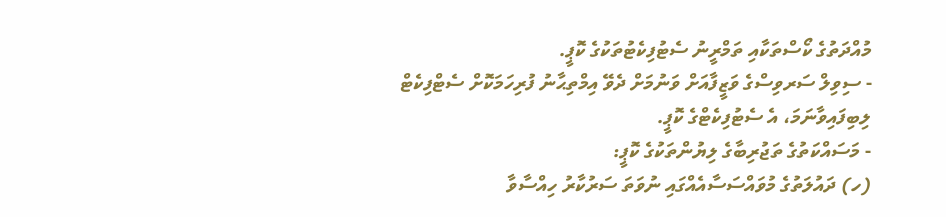މުއްދަތުގެ ކޯސްތަކާއި ތަމްރީނު ސެޓުފިކެޓުތަކުގެ ކޮޕީ.
- ސިވިލް ސަރވިސްގެ ވަޒީފާއަށް ވަނުމަށް ދެވޭ އިމްތިޙާނު ފުރިހަމަކޮށް ސެޓްފިކެޓް ލިބިފައިވާނަމަ، އެ ސެޓުފިކެޓްގެ ކޮޕީ.
- މަސައްކަތުގެ ތަޖުރިބާގެ ލިޔުންތަކުގެ ކޮޕީ:
(ހ) ދައުލަތުގެ މުވައްސަސާއެއްގައި ނުވަތަ ސަރުކާރު ހިއްސާވާ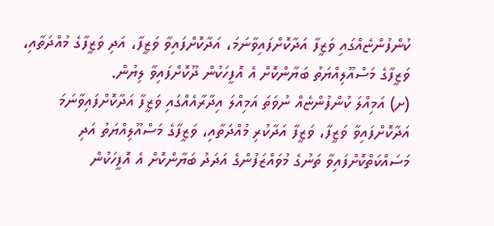ކުންފުންޏެއްގައި ވަޒީފާ އަދާކޮށްފައިވާނަމަ، އަދާކޮށްފައިވާ ވަޒީފާ، އަދި ވަޒީފާގެ މުއްދަތާއި، ވަޒީފާގެ މަސްއޫލިއްޔަތު ބަޔާންކޮށް އެ އޮފީހަކުން ދޫކޮށްފައިވާ ލިޔުން.
(ށ) އަމިއްލަ ކުންފުންޏެއް ނުވަތަ އަމިއްލަ އިދާރާއެއްގައި ވަޒީފާ އަދާކޮށްފައިވާނަމަ އަދާކޮށްފައިވާ ވަޒީފާ، ވަޒީފާ އަދާކުރި މުއްދަތާއި، ވަޒީފާގެ މަސްއޫލިއްޔަތު އަދި މަސައްކަތްކޮށްފައިވާ ތަނުގެ މުވައްޒަފުންގެ އަދަދު ބަޔާންކޮށް އެ އޮފީހަކުން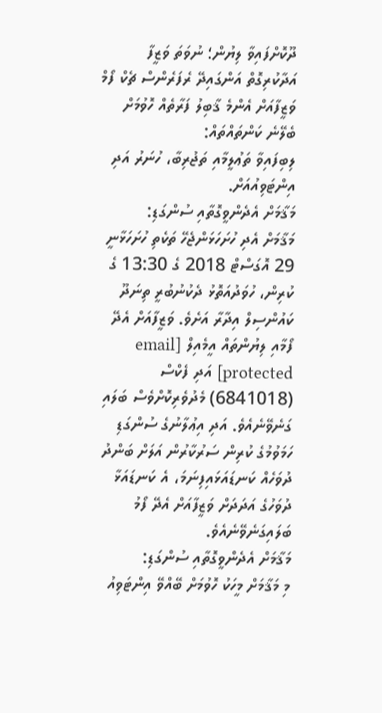ދޫކޮށްފައިވާ ލިޔުން؛ ނުވަތަ ވަޒީފާ އަދާކުރިގޮތް އަންގައިދޭ ރެފަރެންސް ޗެކް ފޯމް
ވަޒީފާއަށް އެންމެ ޤާބިލު ފަރާތެއް ހޮވުމަށް ބެލޭނެ ކަންތައްތައް:
ލިބިފައިވާ ތަޢުލީމާއި ތަޖުރިބާ، ހުނަރު އަދި އިންޓަވިއުއަށް.
މަޤާމަށް އެދެންވީގޮތާއި ސުންގަޑި:
މަޤާމަށް އެދި ހުށަހަޅަންޖެހޭ ތަކެތި ހުށަހަޅާނީ 29 އޮގަސްޓް 2018 ގެ 13:30 ގެ ކުރިން، ހުވަދުއަތޮޅު ދެކުނުބުރީ ތިނަދޫ ކައުންސިލް އިދާރާ އަށެވެ. ވަޒީފާއަށް އެދޭ ފޯމާއި ލިޔުންތައް އީމެއިލް [email protected] އަދި ފެކްސް (6841018) މެދުވެރިކޮށްވެސް ބަލައި ގަނެވޭނެއެވެ. އަދި އިޢުލާނުގެ ސުންގަޑި ހަމަވުމުގެ ކުރިން ސަރުކާރުން އަލަށް ބަންދު ދުވަހެއް ކަނޑައަޅައިފިނަމަ، އެ ކަނޑައަޅާ ދުވަހުގެ އަދަދަށް ވަޒީފާއަށް އެދޭ ފޯމު ބަލައިގަނެވޭނެއެވެ.
މަޤާމަށް އެދެންވީގޮތާއި ސުންގަޑި:
މި މަޤާމަށް މީހަކު ހޮވުމަށް ބޭއްވޭ އިންޓަވިއު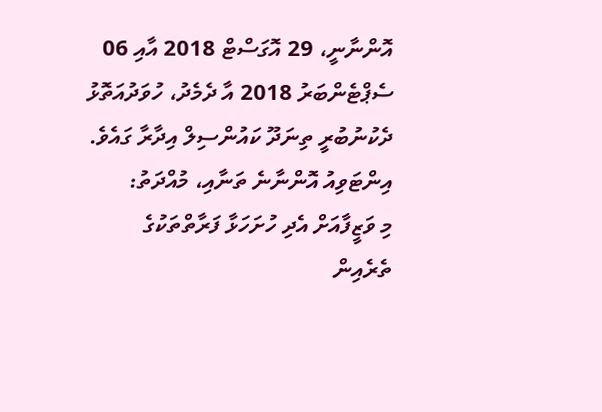އޮންނާނީ، 29 އޮގަސްޓް 2018 އާއި 06 ސެޕްޓެންބަރު 2018 އާ ދެމެދު، ހުވަދުއަތޮޅު ދެކުނުބުރީ ތިނަދޫ ކައުންސިލް އިދާރާ ގައެވެ.
އިންޓަވިއު އޮންނާނެ ތަނާއި، މުއްދަތު:
މި ވަޒީފާއަށް އެދި ހުށަހަޅާ ފަރާތްތަކުގެ ތެރެއިން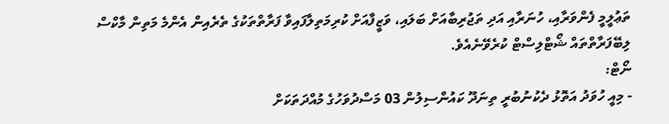ތަޢުލީމީ ފެންވަރާއި، ހުނަރާއި އަދި ތަޖުރިބާއަށް ބަލައި، ވަޒީފާއަށް ކުރިމަތިލާފައިވާ ފަރާތްތަކުގެ ތެރެއިން އެންމެ މަތިން މާކްސް ލިބޭފަރާތްތައް ޝޯޓްލިސްޓް ކުރެވޭނެއެވެ.
ނޯޓް:
- މިއީ ހުވަދު އަތޮޅު ދެކުނުބުރީ ތިނަދޫ ކައުންސިލުން 03 މަސްދުވަހުގެ މުއްދަތަކަށް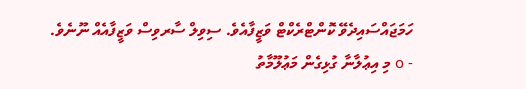ހަމަޖައްސައިދެވޭ ކޮންޓްރެކްޓް ވަޒީފާއެވެ. ސިވިލް ސާރވިސް ވަޒީފާއެއް ނޫނެވެ.
- o މި އިޢުލާނާ ގުޅިގެން މަޢުލޫމާތު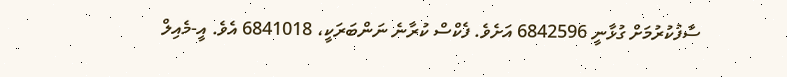ސާފުކުރުމަށް ގުޅާނީ 6842596 އަށެވެ. ފެކްސް ކުރާނެ ނަންބަރަކީ، 6841018 އެވެ. އީ-މެއިލް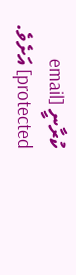ކުރާނީ [email protected] އަށެވެ.